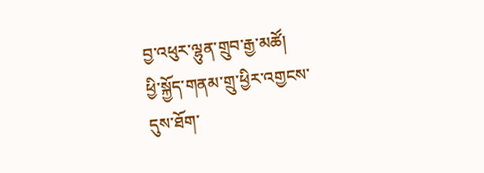བྱ་འཕུར་ལྷུན་གྲུབ་རྒྱ་མཚོ།
ཕྱི་སྐྱོད་གནམ་གྲུ་ཕྱིར་འགྱངས་
དུས་ཐོག་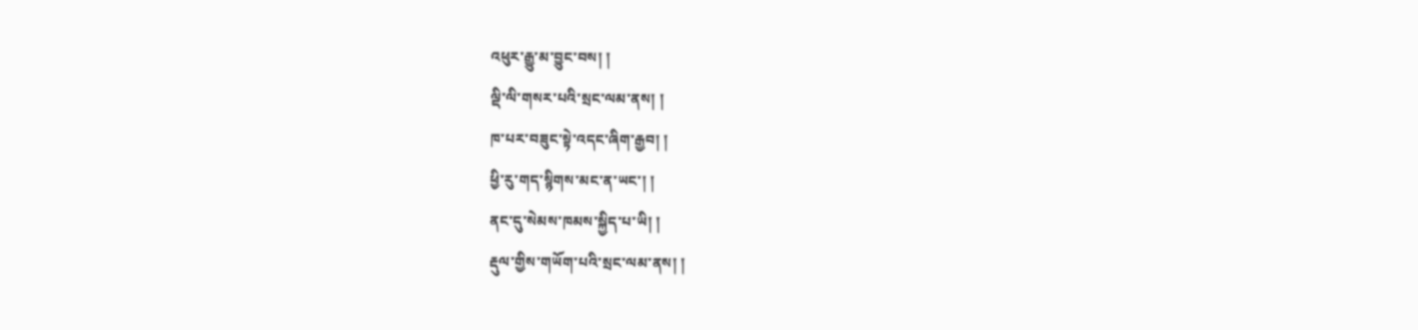འཕུར་རྒྱུ་མ་བྱུང་བས། །
ལྡི་ལི་གསར་པའི་སྲང་ལམ་ནས། །
ཁ་པར་བཟུང་སྟེ་འདང་ཞིག་རྒྱབ། །
ཕྱི་རུ་གད་སྙིགས་མང་ན་ཡང་། །
ནང་དུ་སེམས་ཁམས་སྐྱིད་པ་ཡི། །
རྡུལ་གྱིས་གཡོག་པའི་སྲང་ལམ་ནས། །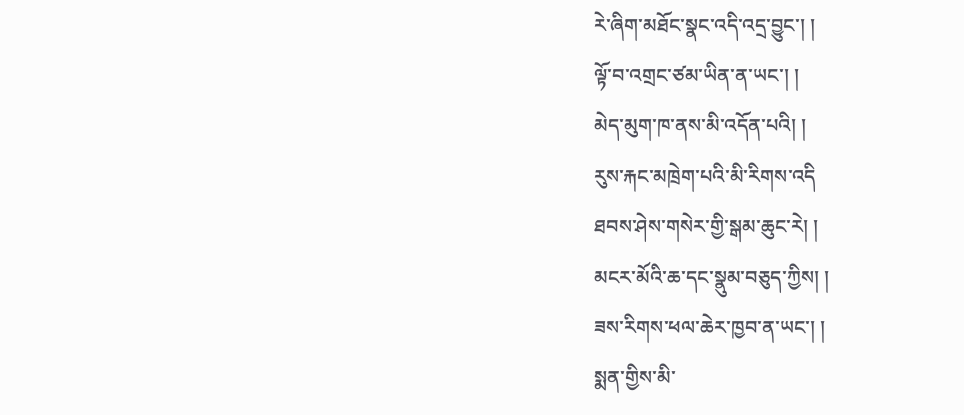རེ་ཞིག་མཐོང་སྣང་འདི་འདྲ་བྱུང་། །
ལྟོ་བ་འགྲང་ཙམ་ཡིན་ན་ཡང་། །
མེད་མུག་ཁ་ནས་མི་འདོན་པའི། །
རུས་རྐང་མཁྲེག་པའི་མི་རིགས་འདི
ཐབས་ཤེས་གསེར་གྱི་སྒམ་ཆུང་རེ། །
མངར་མོའི་ཆ་དང་སྣུམ་བཅུད་ཀྱིས། །
ཟས་རིགས་ཕལ་ཆེར་ཁྱབ་ན་ཡང་། །
སྨན་གྱིས་མི་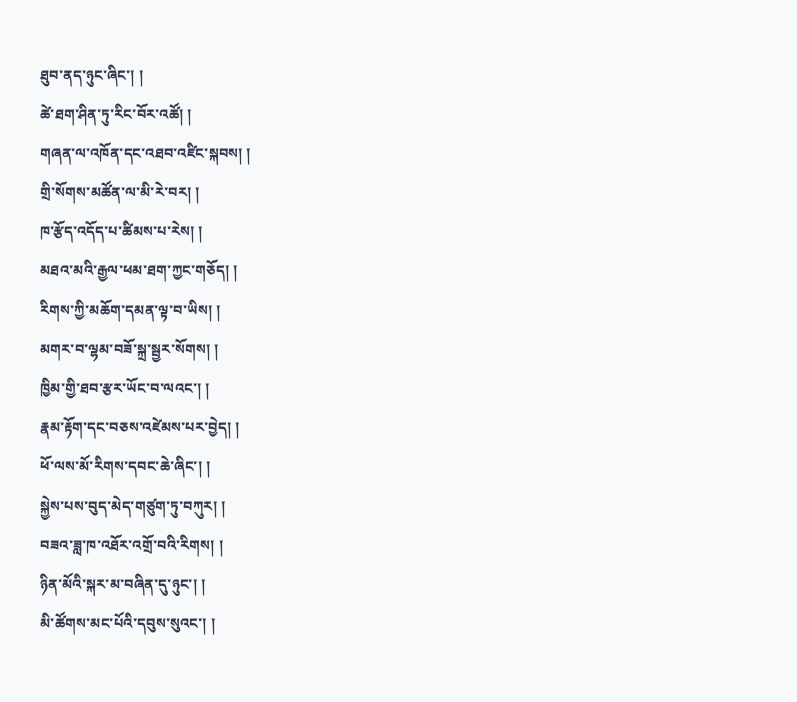ཐུབ་ནད་ཉུང་ཞིང་། །
ཚེ་ཐག་ཤིན་ཏུ་རིང་བོར་འཚོ། །
གཞན་ལ་འཁོན་དང་འཐབ་འཛིང་སྐབས། །
གྲི་སོགས་མཚོན་ལ་མི་རེ་བར། །
ཁ་རྩོད་འདོད་པ་ཚིམས་པ་རེས། །
མཐའ་མའི་རྒྱལ་ཕམ་ཐག་ཀྱང་གཅོད། །
རིགས་ཀྱི་མཆོག་དམན་ལྟ་བ་ཡིས། །
མགར་བ་ལྷམ་བཟོ་སྐྲ་སྦྱར་སོགས། །
ཁྱིམ་གྱི་ཐབ་རྩར་ཡོང་བ་ལའང་། །
རྣམ་རྟོག་དང་བཅས་འཛེམས་པར་བྱེད། །
ཕོ་ལས་མོ་རིགས་དབང་ཆེ་ཞིང་། །
སྐྱེས་པས་བུད་མེད་གཙུག་ཏུ་བཀུར། །
བཟའ་ཟླ་ཁ་འཐོར་འགྲོ་བའི་རིགས། །
ཉིན་མོའི་སྐར་མ་བཞིན་དུ་ཉུང་། །
མི་ཚོགས་མང་པོའི་དབུས་སུའང་། །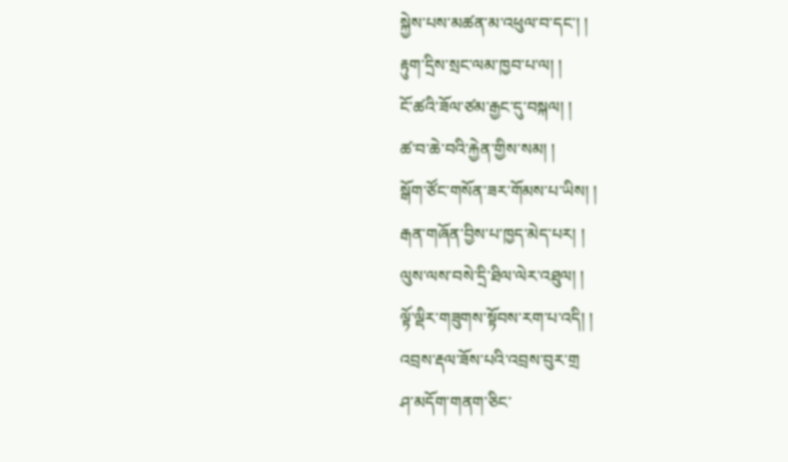སྐྱེས་པས་མཚན་མ་འཕུལ་བ་དང་། །
རྟུག་དྲིས་སྲང་ལམ་ཁྱབ་པ་ལ། །
ངོ་ཚའི་ཟོལ་ཙམ་རྒྱང་དུ་བསྐལ། །
ཚ་བ་ཆེ་བའི་རྐྱེན་གྱིས་སམ། །
སྒོག་ཙོང་གསོན་ཟར་གོམས་པ་ཡིས། །
རྒན་གཞོན་བྱིས་པ་ཁྱད་མེད་པར། །
ལུས་ལས་བསེ་དྲི་ཐིལ་ལེར་འཐུལ། །
ལྟོ་ལྡིར་གཟུགས་སྟོབས་རག་པ་འདི། །
འབྲས་རྡལ་ཟོས་པའི་འབྲས་བུར་གྲ
ཤ་མདོག་གནག་ཅིང་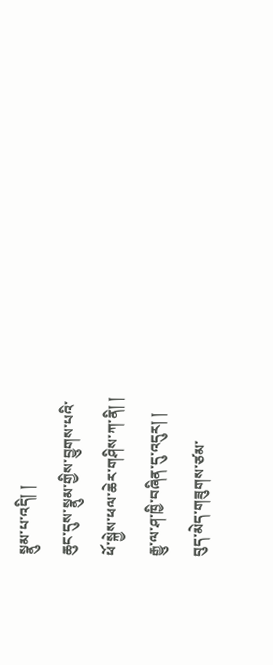སྣུམ་པ་འདི། །
ཆུང་དུས་སྣུམ་གྱིས་བྱུགས་པའི་
ཕོ་སྐྱེས་ཕལ་ཆེར་གཤིས་ཀ་ནི། །
རྒྱུ་ལ་ཤ་ཁྱི་བཞིན་དུ་འདུར། །
བུད་མེད་གཟུགས་ཙམ་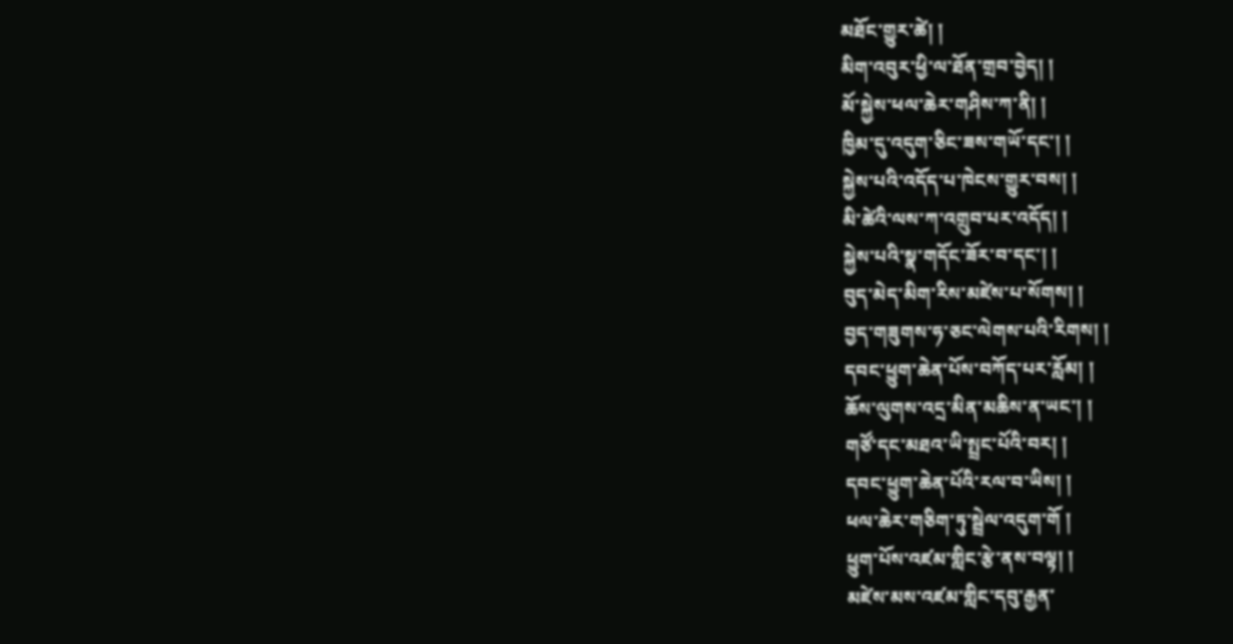མཐོང་གྱུར་ཚེ། །
མིག་འབུར་ཕྱི་ལ་ཐོན་གྲབ་བྱེད། །
མོ་སྐྱེས་ཕལ་ཆེར་གཤིས་ཀ་ནི། །
ཁྱིམ་དུ་འདུག་ཅིང་ཟས་གཡོ་དང་། །
སྐྱེས་པའི་འདོད་པ་ཁེངས་གྱུར་བས། །
མི་ཚེའི་ལས་ཀ་འགྲུབ་པར་འདོད། །
སྐྱེས་པའི་སྣ་གདོང་ཟོར་བ་དང་། །
བུད་མེད་མིག་རིས་མཛེས་པ་སོགས། །
བྱད་གཟུགས་ཧ་ཅང་ལེགས་པའི་རིགས། །
དབང་ཕྱུག་ཆེན་པོས་བཀོད་པར་རློམ། །
ཆོས་ལུགས་འདྲ་མིན་མཆིས་ན་ཡང་། །
གཙོ་དང་མཐའ་ཡི་སྤྲང་པོའི་བར། །
དབང་ཕྱུག་ཆེན་པོའི་རལ་བ་ཡིས། །
ཕལ་ཆེར་གཅིག་ཏུ་སྦྲེལ་འདུག་གོ །
ཕྱུག་པོས་འཛམ་གླིང་རྩེ་ནས་བལྟ། །
མཛེས་མས་འཛམ་གླིང་དབུ་རྒྱན་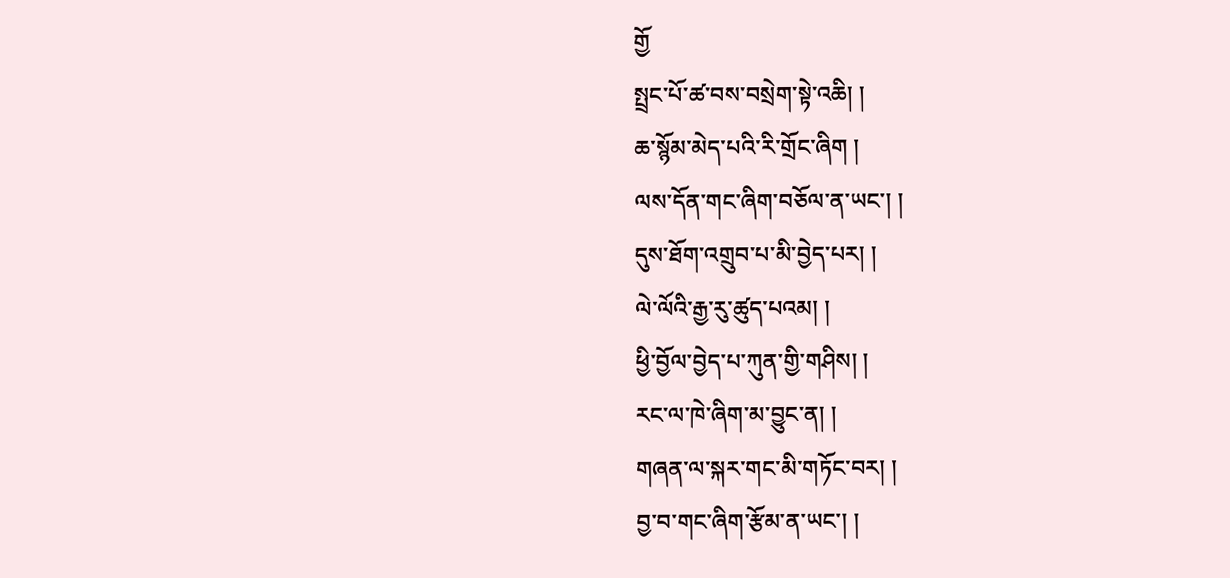གྱོ
སྤྲང་པོ་ཚ་བས་བསྲེག་སྟེ་འཆི། །
ཆ་སྙོམ་མེད་པའི་རི་གྲོང་ཞིག །
ལས་དོན་གང་ཞིག་བཅོལ་ན་ཡང་། །
དུས་ཐོག་འགྲུབ་པ་མི་བྱེད་པར། །
ལེ་ལོའི་རྒྱ་རུ་ཚུད་པའམ། །
ཕྱི་བྱོལ་བྱེད་པ་ཀུན་གྱི་གཤིས། །
རང་ལ་ཁེ་ཞིག་མ་བྱུང་ན། །
གཞན་ལ་སྐར་གང་མི་གཏོང་བར། །
བྱ་བ་གང་ཞིག་རྩོམ་ན་ཡང་། །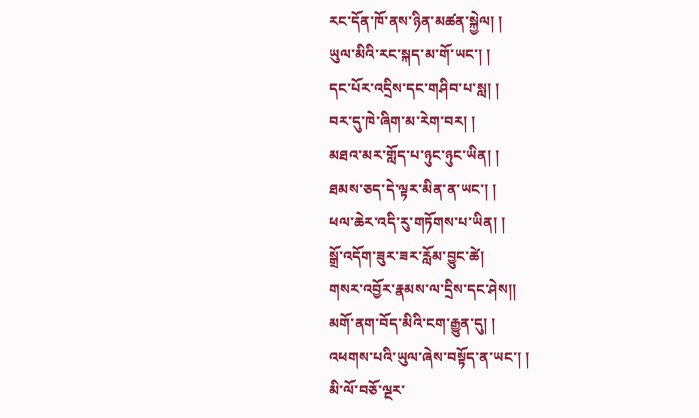རང་དོན་ཁོ་ནས་ཉིན་མཚན་སྐྱེལ། །
ཡུལ་མིའི་རང་སྐད་མ་གོ་ཡང་། །
དང་པོར་འདྲིས་དང་གཤིབ་པ་སླ། །
བར་དུ་ཁེ་ཞིག་མ་རེག་བར། །
མཐའ་མར་གློད་པ་ཉུང་ཉུང་ཡིན། །
ཐམས་ཅད་དེ་ལྟར་མིན་ན་ཡང་། །
ཕལ་ཆེར་འདི་རུ་གཏོགས་པ་ཡིན། །
སྒྲོ་འདོག་ཟུར་ཟར་རློམ་བྱུང་ཚེ།
གསར་འབྱོར་རྣམས་ལ་དྲིས་དང་ཤེས།།
མགོ་ནག་བོད་མིའི་ངག་རྒྱུན་དུ། །
འཕགས་པའི་ཡུལ་ཞེས་བསྟོད་ན་ཡང་། །
མི་ལོ་བཅོ་ལྔར་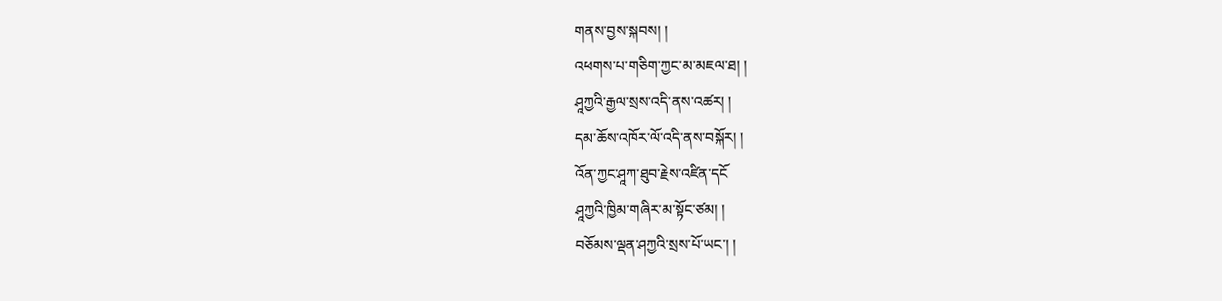གནས་བྱས་སྐབས། །
འཕགས་པ་གཅིག་ཀྱང་མ་མཇལ་ཐ། །
ཤཱཀྱའི་རྒྱལ་སྲས་འདི་ནས་འཚར། །
དམ་ཆོས་འཁོར་ལོ་འདི་ནས་བསྐོར། །
འོན་ཀྱང་ཤཱཀ་ཐུབ་རྗེས་འཛིན་དངོ
ཤཱཀྱའི་ཁྱིམ་གཞིར་མ་སྟོང་ཙམ། །
བཅོམས་ལྡན་ཤཀྱའི་སྲས་པོ་ཡང་། །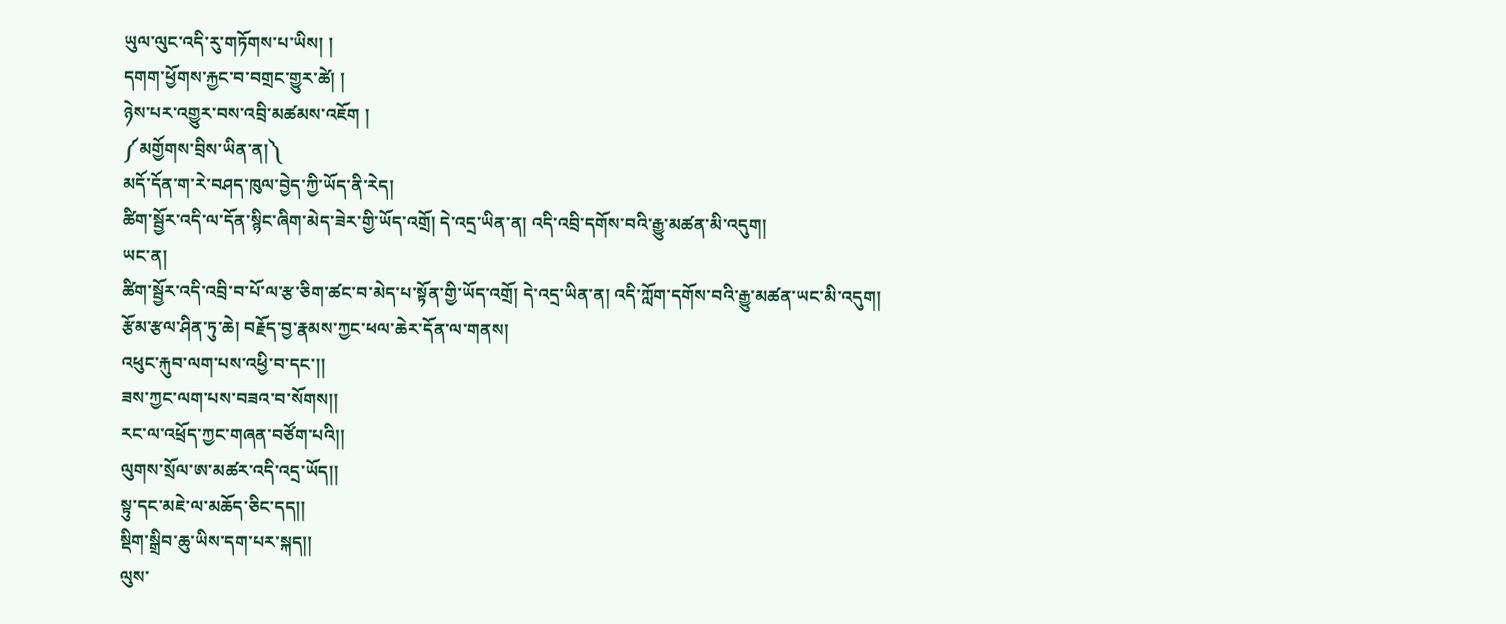ཡུལ་ལུང་འདི་རུ་གཏོགས་པ་ཡིས། །
དགག་ཕྱོགས་རྐྱང་བ་བགྲང་གྱུར་ཚེ། །
ཉེས་པར་འགྱུར་བས་འབྲི་མཚམས་འཇོག །
༼མགྱོགས་བྲིས་ཡིན་ན།༽
མདོ་དོན་ག་རེ་བཤད་ཁུལ་བྱེད་ཀྱི་ཡོད་ནི་རེད།
ཚིག་སྦྱོར་འདི་ལ་དོན་སྙིང་ཞིག་མེད་ཟེར་གྱི་ཡོད་འགྲོ། དེ་འདྲ་ཡིན་ན། འདི་འབྲི་དགོས་བའི་རྒྱུ་མཚན་མི་འདུག།
ཡང་ན།
ཚིག་སྦྱོར་འདི་འབྲི་བ་པོ་ལ་རྩ་ཅིག་ཚང་བ་མེད་པ་སྟོན་གྱི་ཡོད་འགྲོ། དེ་འདྲ་ཡིན་ན། འདི་ཀློག་དགོས་བའི་རྒྱུ་མཚན་ཡང་མི་འདུག།
རྩོམ་རྩལ་ཤིན་ཏུ་ཆེ། བརྗོད་བྱ་རྣམས་ཀྱང་ཕལ་ཆེར་དོན་ལ་གནས།
འཕུང་རྐུབ་ལག་པས་འཕྱི་བ་དང་།།
ཟས་ཀྱང་ལག་པས་བཟའ་བ་སོགས།།
རང་ལ་འཕྲོད་ཀྱང་གཞན་བཙོག་པའི།།
ལུགས་སྲོལ་ཨ་མཚར་འདི་འདྲ་ཡོད།།
སྟུ་དང་མཇེ་ལ་མཆོད་ཅིང་དད།།
སྡིག་སྒྲིབ་ཆུ་ཡིས་དག་པར་སྐད།།
ལུས་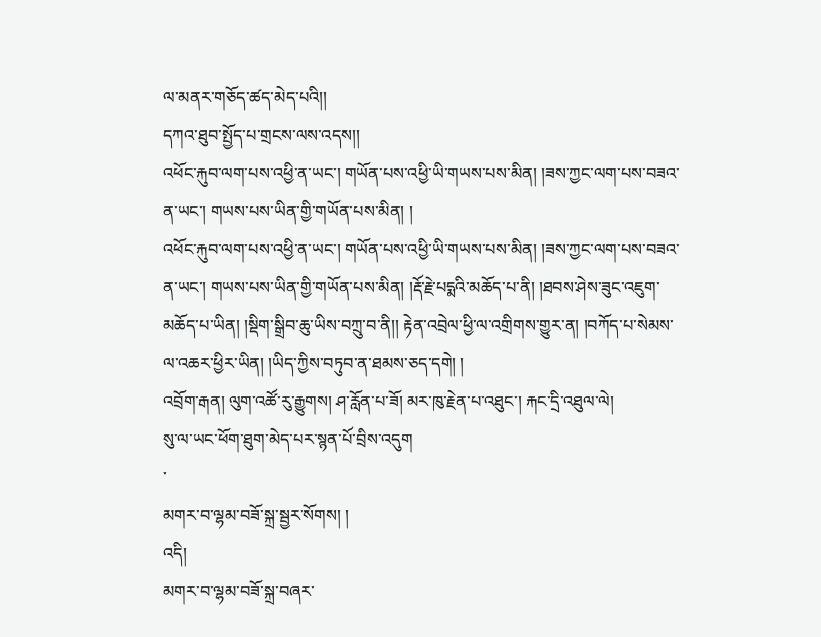ལ་མནར་གཅོད་ཚད་མེད་པའི།།
དཀའ་ཐུབ་སྤྱོད་པ་གྲངས་ལས་འདས།།
འཕོང་རྐུབ་ལག་པས་འཕྱི་ན་ཡང་། གཡོན་པས་འཕྱི་ཡི་གཡས་པས་མིན། །ཟས་ཀྱང་ལག་པས་བཟའ་ན་ཡང་། གཡས་པས་ཡིན་གྱི་གཡོན་པས་མིན། །
འཕོང་རྐུབ་ལག་པས་འཕྱི་ན་ཡང་། གཡོན་པས་འཕྱི་ཡི་གཡས་པས་མིན། །ཟས་ཀྱང་ལག་པས་བཟའ་ན་ཡང་། གཡས་པས་ཡིན་གྱི་གཡོན་པས་མིན། །རྡོ་རྗེ་པདྨའི་མཆོད་པ་ནི། །ཐབས་ཤེས་ཟུང་འཇུག་མཆོད་པ་ཡིན། །སྡིག་སྒྲིབ་ཆུ་ཡིས་བཀྲུ་བ་ནི།། རྟེན་འབྲེལ་ཕྱི་ལ་འགྲིགས་གྱུར་ན། །བཀོད་པ་སེམས་ལ་འཆར་ཕྱིར་ཡིན། །ཡིད་ཀྱིས་བཏུབ་ན་ཐམས་ཅད་དགེ། །
འབྲོག་རྒན། ལུག་འཚོ་རུ་རྒྱུགས། ཤ་རློན་པ་ཟོ། མར་ཁུ་རྗེན་པ་འཐུང་། རྐང་དྲི་འཐུལ་ལེ།
སུ་ལ་ཡང་ཕོག་ཐུག་མེད་པར་སྙན་པོ་བྲིས་འདུག
་
མགར་བ་ལྷམ་བཟོ་སྐྲ་སྦྱར་སོགས། །
འདི།
མགར་བ་ལྷམ་བཟོ་སྐྲ་བཞར་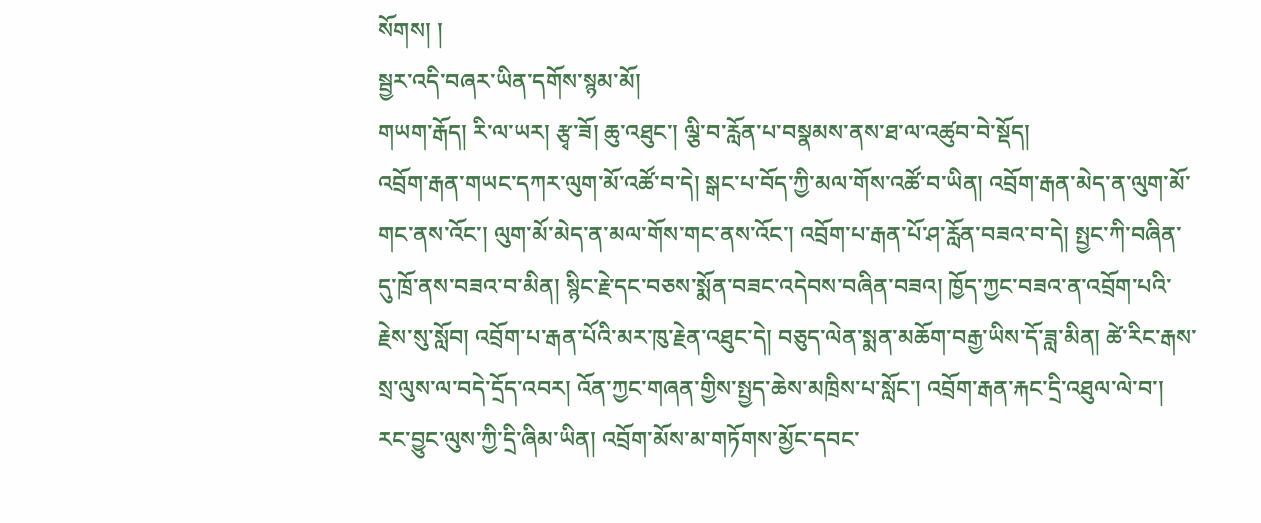སོགས། །
སྦྱར་འདི་བཞར་ཡིན་དགོས་སྙམ་མོ།
གཡག་རྒོད། རི་ལ་ཡར། རྩྭ་ཟོ། ཆུ་འཐུང་། ལྕི་བ་རློན་པ་བསྣམས་ནས་ཐ་ལ་འཚུབ་བེ་སྡོད།
འབྲོག་རྒན་གཡང་དཀར་ལུག་མོ་འཚོ་བ་དེ། སྒང་པ་བོད་ཀྱི་མལ་གོས་འཚོ་བ་ཡིན། འབྲོག་རྒན་མེད་ན་ལུག་མོ་གང་ནས་འོང་། ལུག་མོ་མེད་ན་མལ་གོས་གང་ནས་འོང་། འབྲོག་པ་རྒན་པོ་ཤ་རློན་བཟའ་བ་དེ། སྤྱང་ཀི་བཞིན་དུ་ཁྲོ་ནས་བཟའ་བ་མིན། སྙིང་རྗེ་དང་བཅས་སྨོན་བཟང་འདེབས་བཞིན་བཟའ། ཁྱོད་ཀྱང་བཟའ་ན་འབྲོག་པའི་རྗེས་སུ་སློབ། འབྲོག་པ་རྒན་པོའི་མར་ཁུ་རྗེན་འཐུང་དེ། བཅུད་ལེན་སྨན་མཆོག་བརྒྱ་ཡིས་དོ་ཟླ་མིན། ཚེ་རིང་རྒས་སྲ་ལུས་ལ་བདེ་དྲོད་འབར། འོན་ཀྱང་གཞན་གྱིས་སྤྱད་ཆེས་མཁྲིས་པ་སློང་། འབྲོག་རྒན་རྐང་དྲི་འཐུལ་ལེ་བ་། རང་བྱུང་ལུས་ཀྱི་དྲི་ཞིམ་ཡིན། འབྲོག་མོས་མ་གཏོགས་མྱོང་དབང་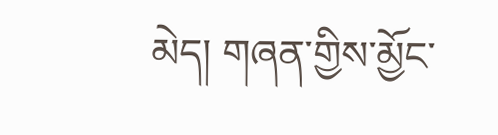མེད། གཞན་གྱིས་མྱོང་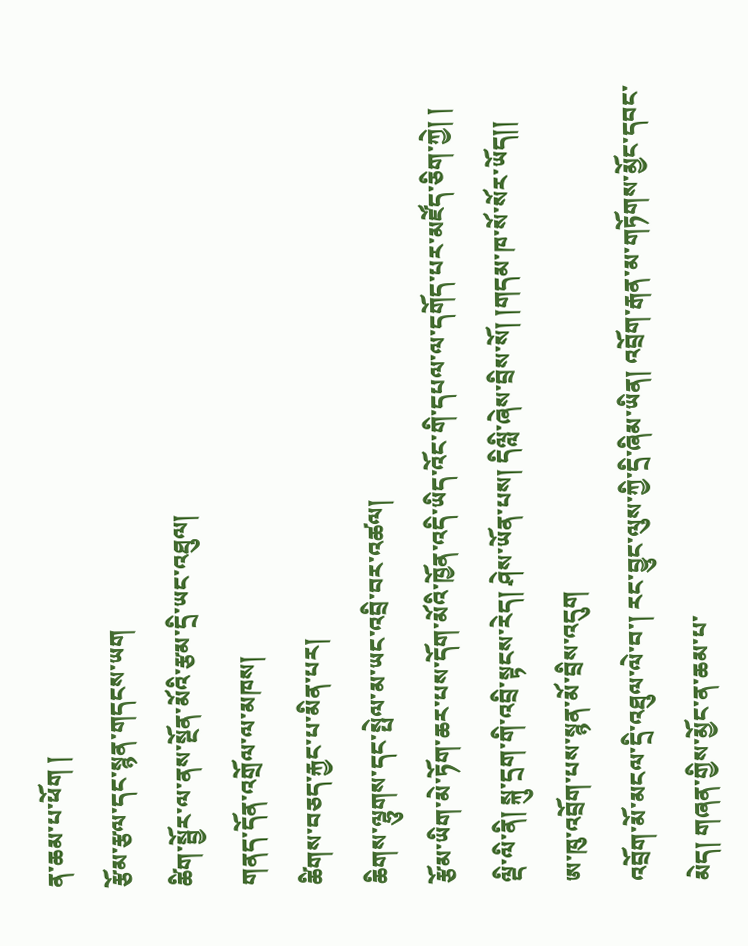ན་ཆམ་པ་ཕོག །
རྩོམ་རྩལ་དང་སྙན་གདངས་ཡག
ཚིག་སྦྱོར་ལ་ནས་སྔོན་མོའི་རྩམ་དྲི་ཡང་འཐུལ།
གནད་དོན་འགྲོལ་ལ་མཁས།
ཚིགས་བཅད་རྐྱང་པ་མིན་པར།
ཆིགས་ལྷུགས་དང་སྤེལ་མ་ཡང་འབྲི་བར་འཚལ།
རྩོམ་ཡིག་མེ་ཏོག་ཆར་པས་དོག་མོའི་ཁྱོན་འདི་ཡིད་འོང་གི་དཔལ་ལ་དགོད་པར་མཛོད་ཅིག་ཀྱེ། །
ལྡི་ལི་ནི། སྐུ་དྲག་གི་འབྲི་སྟངས་རེད། ཤེས་ཡོན་པས། དིལླི་ཞེས་བྲིས་སོ། །གདམ་ཁ་སོ་སོར་ཡོད།།
ཨ་ཁུ་འབྲོག་པས་སྙན་མོ་བྲིས་འདུག
འབྲོག་མོ་མངལ་དྲི་འཐུལ་ལེ་བ་། རང་བྱུང་ལུས་ཀྱི་དྲི་ཞིམ་ཡིན། འབྲོག་རྒན་མ་གཏོགས་མྱོང་དབང་མེད། གཞན་གྱིས་མྱོང་ན་ཆམ་པ་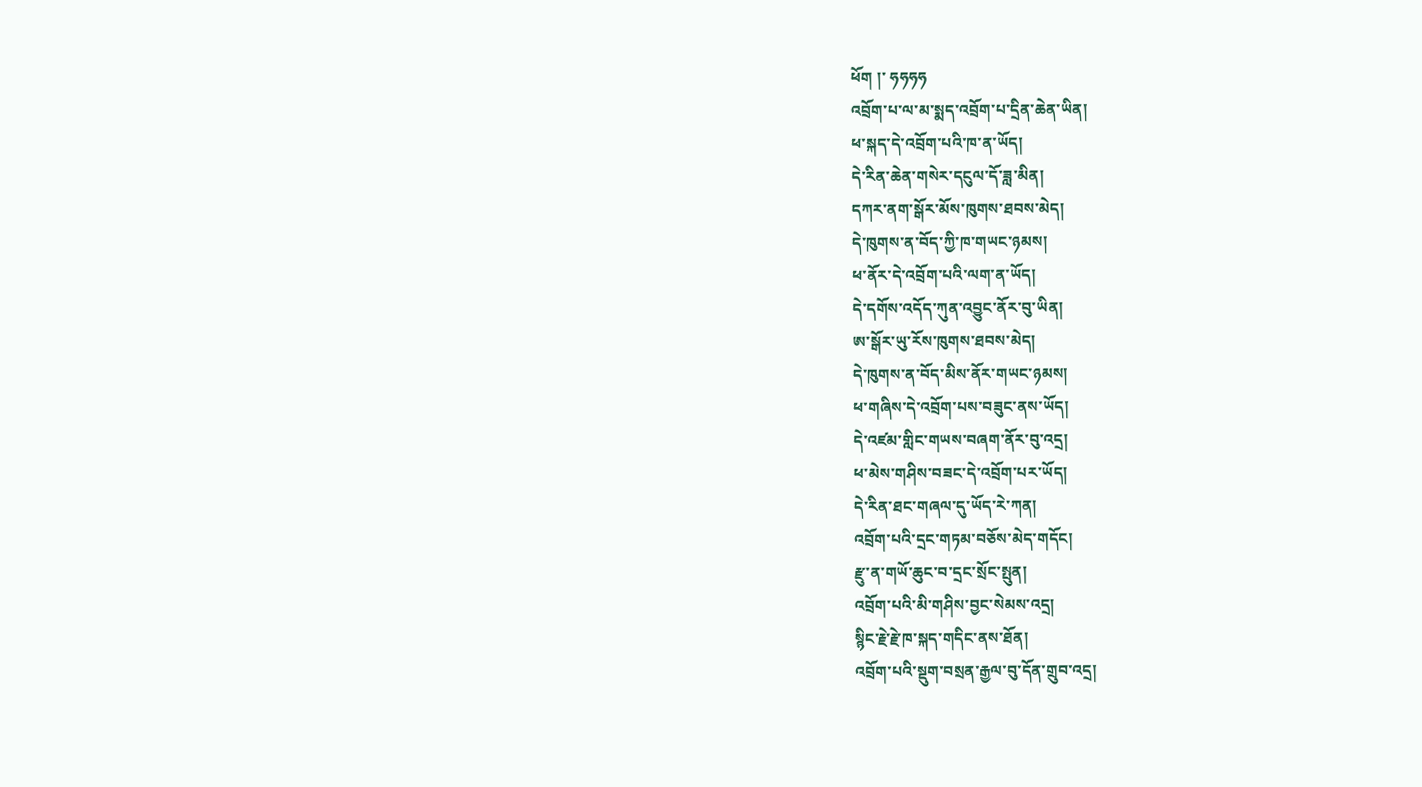ཕོག །་ ཧཧཧཧ
འབྲོག་པ་ལ་མ་སྨད་འབྲོག་པ་དྲིན་ཆེན་ཡིན།
ཕ་སྐད་དེ་འབྲོག་པའི་ཁ་ན་ཡོད།
དེ་རིན་ཆེན་གསེར་དངུལ་དོ་ཟླ་མིན།
དཀར་ནག་སྒོར་མོས་ཁུགས་ཐབས་མེད།
དེ་ཁུགས་ན་བོད་ཀྱི་ཁ་གཡང་ཉམས།
ཕ་ནོར་དེ་འབྲོག་པའི་ལག་ན་ཡོད།
དེ་དགོས་འདོད་ཀུན་འབྱུང་ནོར་བུ་ཡིན།
ཨ་སྒོར་ཡུ་རོས་ཁུགས་ཐབས་མེད།
དེ་ཁུགས་ན་བོད་མིས་ནོར་གཡང་ཉམས།
ཕ་གཞིས་དེ་འབྲོག་པས་བཟུང་ནས་ཡོད།
དེ་འཛམ་གླིང་གཡས་བཞག་ནོར་བུ་འདྲ།
ཕ་མེས་གཤིས་བཟང་དེ་འབྲོག་པར་ཡོད།
དེ་རིན་ཐང་གཞལ་དུ་ཡོད་རེ་ཀན།
འབྲོག་པའི་དྲང་གཏམ་བཅོས་མེད་གདོང།
རྫུ་ན་གཡོ་ཆུང་བ་དྲང་སྲོང་སྤུན།
འབྲོག་པའི་མི་གཤིས་བྱང་སེམས་འདྲ།
སྙིང་རྗེ་རྗེ་ཁ་སྐད་གདིང་ནས་ཐོན།
འབྲོག་པའི་སྡུག་བསྲན་རྒྱལ་བུ་དོན་གྲུབ་འདྲ།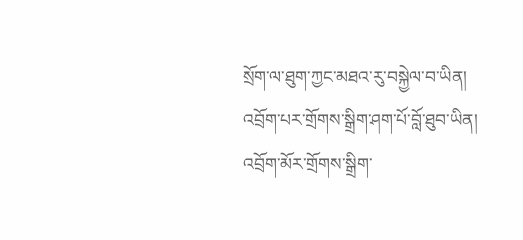སྲོག་ལ་ཐུག་ཀྱང་མཐའ་རུ་བསྐྱེལ་བ་ཡིན།
འབྲོག་པར་གྲོགས་སྒྲིག་ཤག་པོ་བློ་ཐུབ་ཡིན།
འབྲོག་མོར་གྲོགས་སྒྲིག་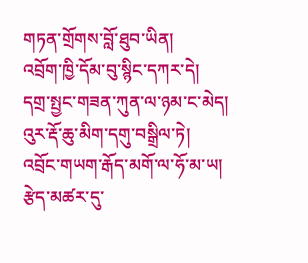གཏན་གྲོགས་བློ་ཐུབ་ཡིན།
འབྲོག་ཁྱི་དོམ་བུ་སྙིང་དཀར་དེ།
དགྲ་སྤྱང་གཟན་ཀུན་ལ་ཉམ་ང་མེད།
འུར་རྡོ་ཆུ་མིག་དགུ་བསྒྲིལ་ཏེ།
འབྲོང་གཡག་རྒོད་མགོ་ལ་ཧོ་མ་ཡ།
རྩེད་མཚར་དུ་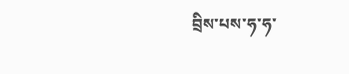བྲིས་པས་ཧ་ཧ་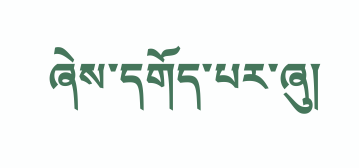ཞེས་དགོད་པར་ཞུ།